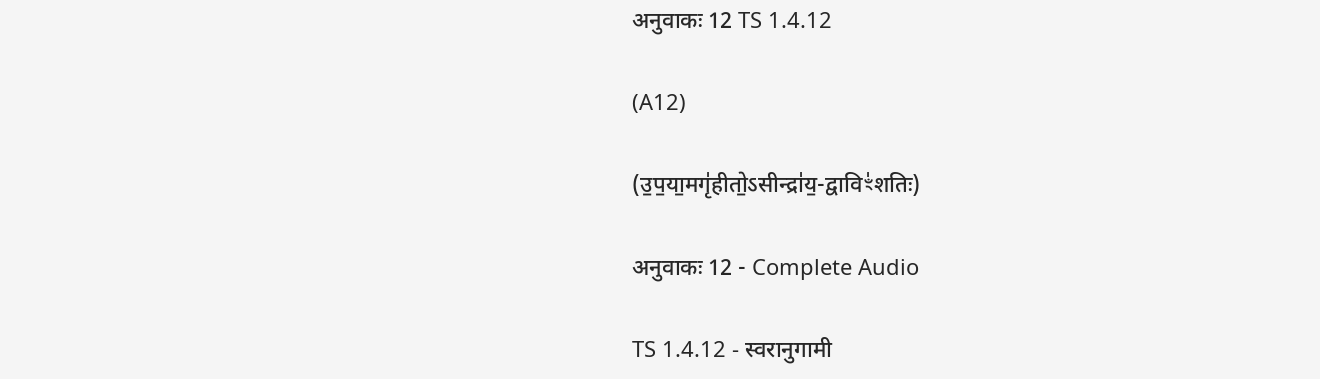अनुवाकः 12 TS 1.4.12

(A12)

(उ॒प॒या॒मगृ॑हीतो॒ऽसीन्द्रा॑य॒-द्वाविꣳ॑शतिः)

अनुवाकः 12 - Complete Audio

TS 1.4.12 - स्वरानुगामी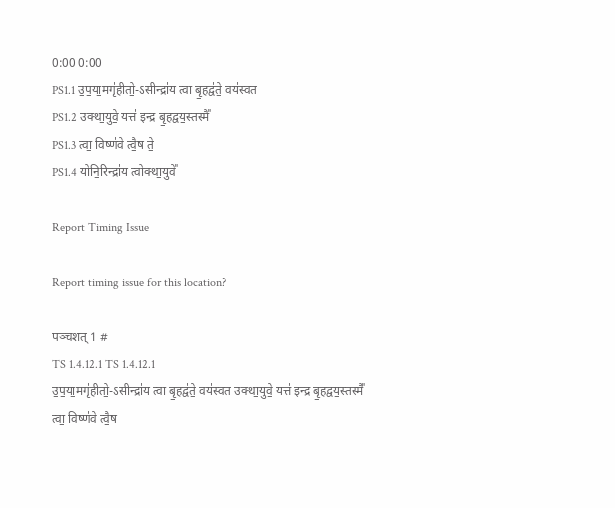0:00 0:00
PS1.1 उ॒प॒या॒मगृ॑हीतो॒-ऽसीन्द्रा॑य त्वा बृ॒हद्व॑ते॒ वय॑स्वत
PS1.2 उक्था॒युवे॒ यत्त॑ इन्द्र बृ॒हद्वय॒स्तस्मै᳚
PS1.3 त्वा॒ विष्ण॑वे त्वै॒ष ते॒
PS1.4 योनि॒रिन्द्रा॑य त्वोक्था॒युवे᳚

Report Timing Issue

Report timing issue for this location?

पञ्चशत् 1 #
TS 1.4.12.1 TS 1.4.12.1
उ॒प॒या॒मगृ॑हीतो॒-ऽसीन्द्रा॑य त्वा बृ॒हद्व॑ते॒ वय॑स्वत उक्था॒युवे॒ यत्त॑ इन्द्र बृ॒हद्वय॒स्तस्मै᳚ त्वा॒ विष्ण॑वे त्वै॒ष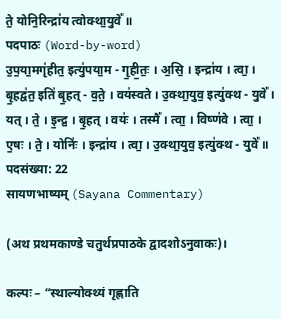ते॒ योनि॒रिन्द्रा॑य त्वोक्था॒युवे᳚ ॥
पदपाठः (Word-by-word)
उ॒प॒या॒मगृ॑हीत॒ इत्यु॑पया॒म - गृ॒ही॒तः॒ । अ॒सि॒ । इन्द्रा॑य । त्वा॒ । बृ॒हद्व॑त॒ इति॑ बृ॒हत् - व॒ते॒ । वय॑स्वते । उ॒क्था॒युव॒ इत्यु॑क्थ - युवे᳚ । यत् । ते॒ । इ॒न्द्र॒ । बृ॒हत् । वयः॑ । तस्मै᳚ । त्वा॒ । विष्ण॑वे । त्वा॒ । ए॒षः । ते॒ । योनिः॑ । इन्द्रा॑य । त्वा॒ । उ॒क्था॒युव॒ इत्यु॑क्थ - युवे᳚ ॥
पदसंख्या: 22
सायणभाष्यम् (Sayana Commentary)

(अथ प्रथमकाण्डे चतुर्थप्रपाठके द्वादशोऽनुवाकः)।

कल्पः – “स्थाल्योक्थ्यं गृह्णाति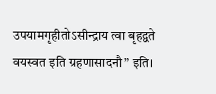उपयामगृहीतोऽसीन्द्राय त्वा बृहद्वते वयस्वत इति ग्रहणासादनौ” इति।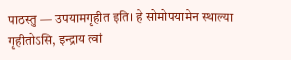पाठस्तु — उपयामगृहीत इति। हे सोमोपयामेन स्थाल्या गृहीतोऽसि, इन्द्राय त्वां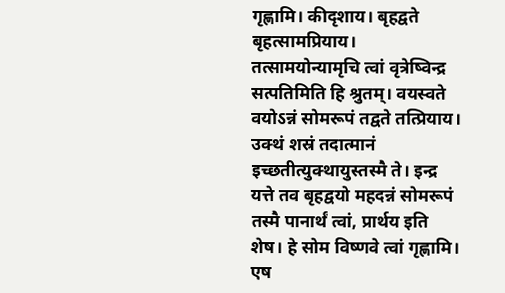गृह्णामि। कीदृशाय। बृहद्वते बृहत्सामप्रियाय। तत्सामयोन्यामृचि त्वां वृत्रेष्विन्द्र सत्पतिमिति हि श्रुतम्। वयस्वते वयोऽन्नं सोमरूपं तद्वते तत्प्रियाय। उक्थं शस्रं तदात्मानं इच्छतीत्युक्थायुस्तस्मै ते। इन्द्र यत्ते तव बृहद्वयो महदन्नं सोमरूपं तस्मै पानार्थं त्वां, प्रार्थय इति शेष। हे सोम विष्णवे त्वां गृह्णामि। एष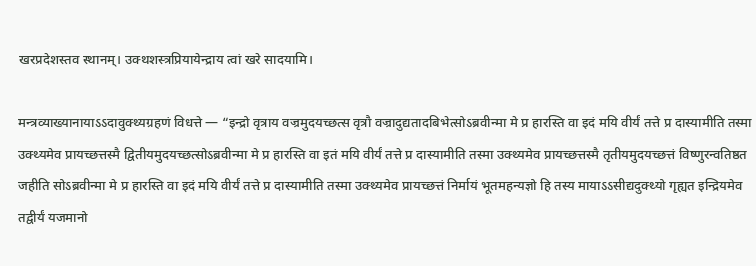खरप्रदेशस्तव स्थानम्। उक्थशस्त्रप्रियायेन्द्राय त्वां खरे सादयामि।

मन्त्रव्याख्यानायाऽऽदावुक्थ्यग्रहणं विधत्ते — “इन्द्रो वृत्राय वज्रमुदयच्छत्स वृत्रौ वज्रादुद्यतादबिभेत्सोऽब्रवीन्मा मे प्र हारस्ति वा इदं मयि वीर्यं तत्ते प्र दास्यामीति तस्मा उक्थ्यमेव प्रायच्छत्तस्मै द्वितीयमुदयच्छत्सोऽब्रवीन्मा मे प्र हारस्ति वा इतं मयि वीर्यं तत्ते प्र दास्यामीति तस्मा उक्थ्यमेव प्रायच्छत्तस्मै तृतीयमुदयच्छत्तं विष्णुरन्वतिष्ठत जहीति सोऽब्रवीन्मा मे प्र हारस्ति वा इदं मयि वीर्यं तत्ते प्र दास्यामीति तस्मा उक्थ्यमेव प्रायच्छत्तं निर्मायं भूतमहन्यज्ञो हि तस्य मायाऽऽसीद्यदुक्थ्यो गृह्यत इन्द्रियमेव तद्वीर्यं यजमानो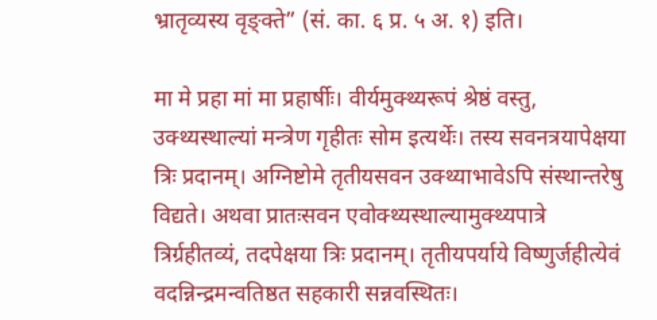भ्रातृव्यस्य वृङ्क्ते” (सं. का. ६ प्र. ५ अ. १) इति।

मा मे प्रहा मां मा प्रहार्षीः। वीर्यमुक्थ्यरूपं श्रेष्ठं वस्तु, उक्थ्यस्थाल्यां मन्त्रेण गृहीतः सोम इत्यर्थेः। तस्य सवनत्रयापेक्षया त्रिः प्रदानम्। अग्निष्टोमे तृतीयसवन उक्थ्याभावेऽपि संस्थान्तरेषु विद्यते। अथवा प्रातःसवन एवोक्थ्यस्थाल्यामुक्थ्यपात्रे त्रिर्ग्रहीतव्यं, तदपेक्षया त्रिः प्रदानम्। तृतीयपर्याये विष्णुर्जहीत्येवं वदन्निन्द्रमन्वतिष्ठत सहकारी सन्नवस्थितः।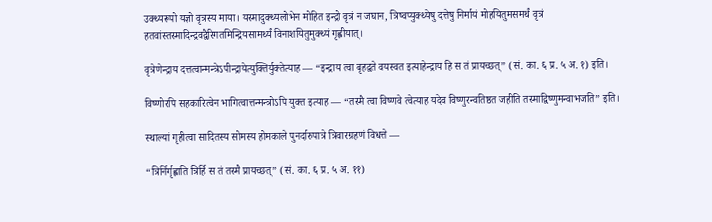उक्थ्यरूपो यज्ञो वृत्रस्य माया। यस्मादुक्थ्यलोभेन मोहित इन्द्रो वृत्रं न जघान, त्रिष्वप्युक्थ्येषु दत्तेषु निर्मायं मोहयितुमसमर्थं वृत्रं हतवांस्तस्मादिन्द्रवद्वैरिगतमिन्द्रियसामर्थ्यं विनाशयितुमुक्थ्यं गृह्णीयात्।

वृत्रेणेन्द्राय दत्तत्वान्मन्त्रेऽपीन्द्रायेत्युक्तिर्युक्तेत्याह — “इन्द्राय त्वा बृहद्वते वयस्वत इत्याहेन्द्राय हि स तं प्रायच्छत्” (सं. का. ६ प्र. ५ अ. १) इति।

विष्णोरपि सहकारित्वेन भागित्वात्तन्मन्त्रोऽपि युक्त इत्याह — “तस्मै त्वा विष्णवे त्वेत्याह यदेव विष्णुरन्वतिष्ठत जहीति तस्माद्विष्णुमन्वाभजति” इति।

स्थाल्यां गृहीत्वा सादितस्य सोमस्य होमकाले पुनर्दारुपात्रे त्रिवारग्रहणं विधत्ते —

“त्रिर्निर्गृह्णाति त्रिर्हि स तं तस्मै प्रायच्छत्” (सं. का. ६ प्र. ५ अ. ११)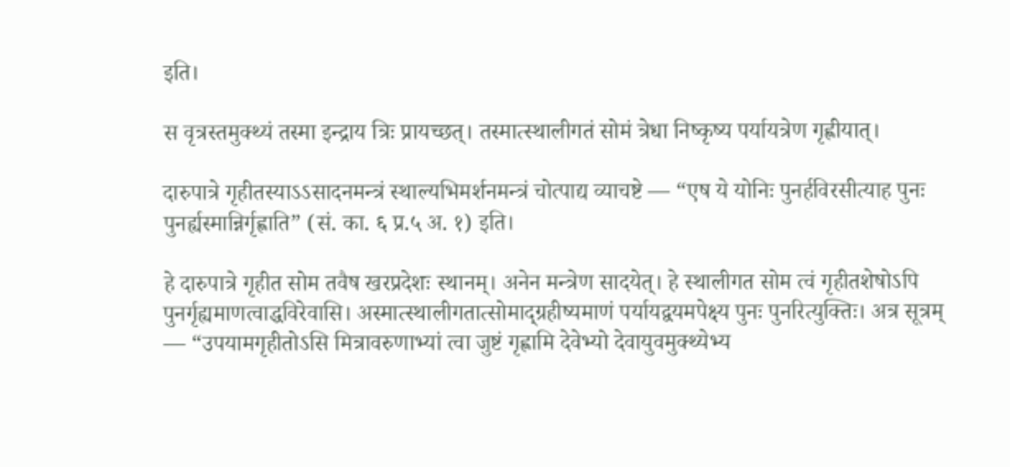इति।

स वृत्रस्तमुक्थ्यं तस्मा इन्द्राय त्रिः प्रायच्छत्। तस्मात्स्थालीगतं सोमं त्रेधा निष्कृष्य पर्यायत्रेण गृह्णीयात्।

दारुपात्रे गृहीतस्याऽऽसादनमन्त्रं स्थाल्यभिमर्शनमन्त्रं चोत्पाद्य व्याचष्टे — “एष ये योनिः पुनर्हविरसीत्याह पुनः पुनर्ह्यस्मान्निर्गृह्णाति” (सं. का. ६ प्र.५ अ. १) इति।

हे दारुपात्रे गृहीत सोम तवैष खरप्रदेशः स्थानम्। अनेन मन्त्रेण सादयेत्। हे स्थालीगत सोम त्वं गृहीतशेषोऽपि पुनर्गृह्यमाणत्वाद्धविरेवासि। अस्मात्स्थालीगतात्सोमाद्ग्रहीष्यमाणं पर्यायद्वयमपेक्ष्य पुनः पुनरित्युक्तिः। अत्र सूत्रम् — “उपयामगृहीतोऽसि मित्रावरुणाभ्यां त्वा जुष्टं गृह्णामि देवेभ्यो देवायुवमुक्थ्येभ्य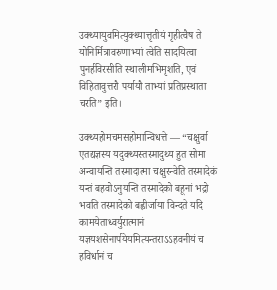उक्थ्यायुवमित्युक्थ्यात्तृतीयं गृहीत्वैष ते योनिर्मित्रावरुणाभ्यां त्वेति सादयित्वा पुनर्हविरसीति स्थालीमभिमृशति, एवं विहितावुत्तरौ पर्यायौ ताभ्यां प्रतिप्रस्थाता चरति” इति।

उक्थ्यहोमचमसहोमान्विधत्ते — “चक्षुर्वा एतद्यज्ञस्य यदुक्थ्यस्तस्मादुथ्य हुत सोमा अन्वायन्ति तस्मादात्मा चक्षुरन्वेति तस्मादेकं यन्तं बहवोऽनुयन्ति तस्मादेको बहूनां भद्रो भवति तस्मादेको बह्वीर्जाया विन्दते यदि कामयेताध्वर्युरात्मानं यज्ञयशसेनार्पयेयमित्यन्तराऽऽहवनीयं च हविर्धानं च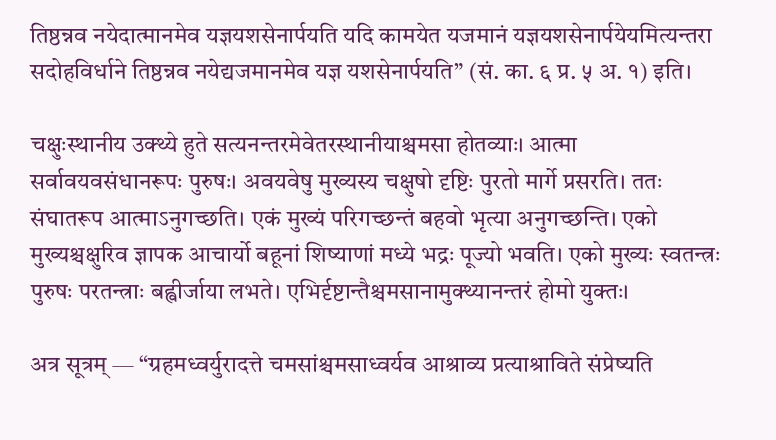तिष्ठन्नव नयेदात्मानमेव यज्ञयशसेनार्पयति यदि कामयेत यजमानं यज्ञयशसेनार्पयेयमित्यन्तरा सदोहविर्धाने तिष्ठन्नव नयेद्यजमानमेव यज्ञ यशसेनार्पयति” (सं. का. ६ प्र. ५ अ. १) इति।

चक्षुःस्थानीय उक्थ्ये हुते सत्यनन्तरमेवेतरस्थानीयाश्चमसा होतव्याः। आत्मा सर्वावयवसंधानरूपः पुरुषः। अवयवेषु मुख्यस्य चक्षुषो दृष्टिः पुरतो मार्गे प्रसरति। ततः संघातरूप आत्माऽनुगच्छति। एकं मुख्यं परिगच्छन्तं बहवो भृत्या अनुगच्छन्ति। एको मुख्यश्चक्षुरिव ज्ञापक आचार्यो बहूनां शिष्याणां मध्ये भद्रः पूज्यो भवति। एको मुख्यः स्वतन्त्रः पुरुषः परतन्त्राः बह्वीर्जाया लभते। एभिर्दृष्टान्तैश्चमसानामुक्थ्यानन्तरं होमो युक्तः।

अत्र सूत्रम् — “ग्रहमध्वर्युरादत्ते चमसांश्चमसाध्वर्यव आश्राव्य प्रत्याश्राविते संप्रेष्यति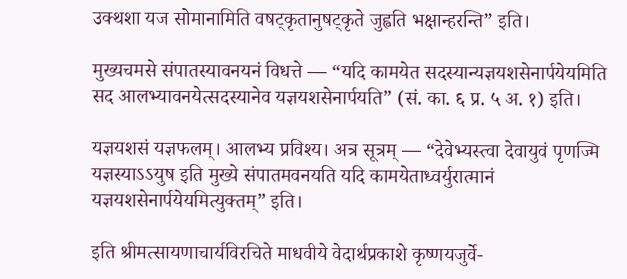उक्थशा यज सोमानामिति वषट्कृतानुषट्कृते जुह्वति भक्षान्हरन्ति” इति।

मुख्यचमसे संपातस्यावनयनं विधत्ते — “यदि कामयेत सदस्यान्यज्ञयशसेनार्पयेयमिति सद आलभ्यावनयेत्सदस्यानेव यज्ञयशसेनार्पयति” (सं. का. ६ प्र. ५ अ. १) इति।

यज्ञयशसं यज्ञफलम्। आलभ्य प्रविश्य। अत्र सूत्रम् — “देवेभ्यस्त्वा देवायुवं पृणज्मि यज्ञस्याऽऽयुष इति मुख्ये संपातमवनयति यदि कामयेताध्वर्युरात्मानं यज्ञयशसेनार्पयेयमित्युक्तम्” इति।

इति श्रीमत्सायणाचार्यविरचिते माधवीये वेदार्थप्रकाशे कृष्णयजुर्वे-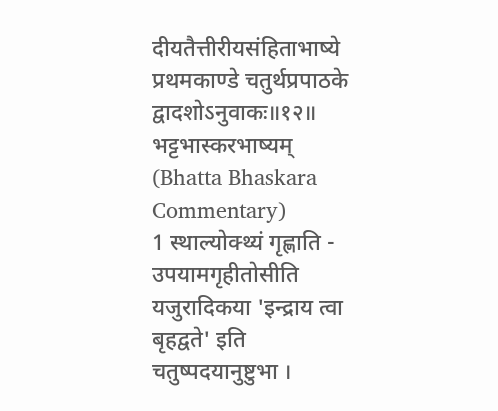दीयतैत्तीरीयसंहिताभाष्ये प्रथमकाण्डे चतुर्थप्रपाठके द्वादशोऽनुवाकः॥१२॥
भट्टभास्करभाष्यम् (Bhatta Bhaskara Commentary)
1 स्थाल्योक्थ्यं गृह्णाति - उपयामगृहीतोसीति यजुरादिकया 'इन्द्राय त्वा बृहद्वते' इति चतुष्पदयानुष्टुभा ।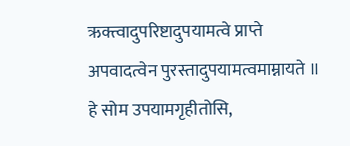ऋक्त्वादुपरिष्टादुपयामत्वे प्राप्ते अपवादत्वेन पुरस्तादुपयामत्वमाम्नायते ॥ हे सोम उपयामगृहीतोसि,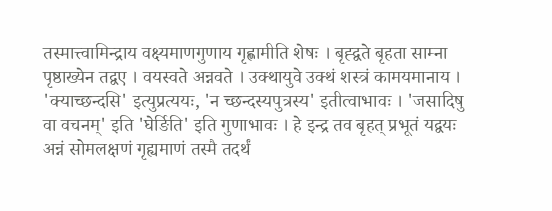तस्मात्त्वामिन्द्राय वक्ष्यमाणगुणाय गृह्णामीति शेषः । बृह्द्वते बृहता साम्ना पृष्ठाख्येन तद्वए । वयस्वते अन्नवते । उक्थायुवे उक्थं शस्त्रं कामयमानाय । 'क्याच्छन्दसि' इत्युप्रत्ययः, 'न च्छन्दस्यपुत्रस्य' इतीत्वाभावः । 'जसादिषु वा वचनम्' इति 'घेर्ङिति' इति गुणाभावः । हे इन्द्र तव बृहत् प्रभूतं यद्वयः अन्नं सोमलक्षणं गृह्यमाणं तस्मै तदर्थं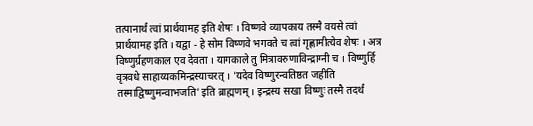तत्पानार्थं त्वां प्रार्थयामह इति शेषः । विष्णवे व्यापकाय तस्मै वयसे त्वां प्रार्थयामह इति । यद्वा - हे सोम विष्णवे भगवते च त्वां गृह्णामीत्येव शेषः । अत्र विष्णुर्ग्रहणकाल एव देवता । यागकाले तु मित्रावरुणाविन्द्राग्नी च । विष्णुर्हि वृत्रवधे साहाय्यकमिन्द्रस्याचरत् । 'यदेव विष्णुरन्वतिष्ठत जहीति तस्माद्विष्णुमन्वाभजति' इति ब्राह्मणम् । इन्द्रस्य सखा विष्णुः तस्मै तदर्थं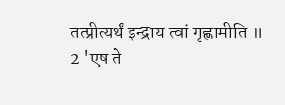तत्प्रीत्यर्थं इन्द्राय त्वां गृह्णामीति ॥
2 'एष ते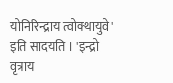योनिरिन्द्राय त्वोक्थायुवे' इति सादयति । 'इन्द्रो वृत्राय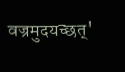वज्रमुदयच्छत्'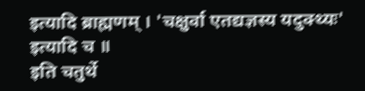इत्यादि ब्राह्मणम् । 'चक्षुर्वा एतद्यज्ञस्य यदुक्थ्यः' इत्यादि च ॥
इति चतुर्थे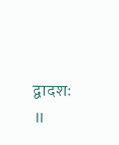द्वादशः ॥